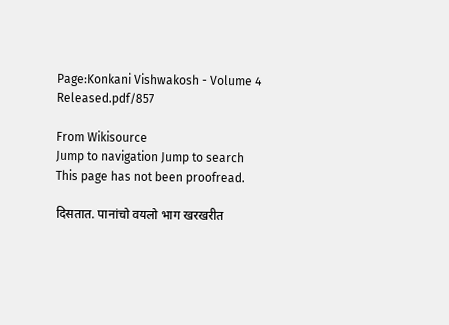Page:Konkani Vishwakosh - Volume 4 Released.pdf/857

From Wikisource
Jump to navigation Jump to search
This page has not been proofread.

दिसतात. पानांचो वयलो भाग खरखरीत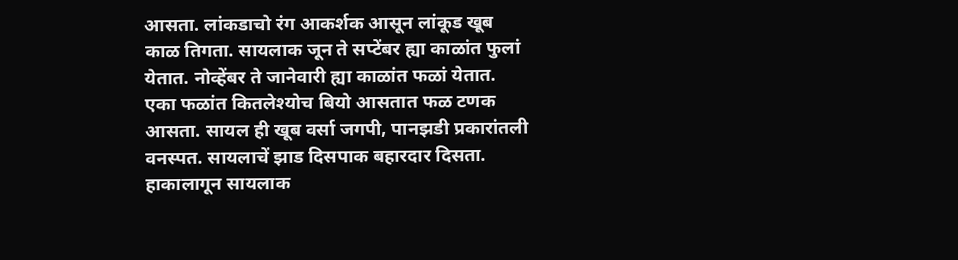आसता. लांकडाचो रंग आकर्शक आसून लांकूड खूब काळ तिगता. सायलाक जून ते सप्टेंबर ह्या काळांत फुलां येतात. नोव्हेंबर ते जानेवारी ह्या काळांत फळां येतात. एका फळांत कितलेश्योच बियो आसतात फळ टणक आसता. सायल ही खूब वर्सा जगपी, पानझडी प्रकारांतली वनस्पत. सायलाचें झाड दिसपाक बहारदार दिसता. हाकालागून सायलाक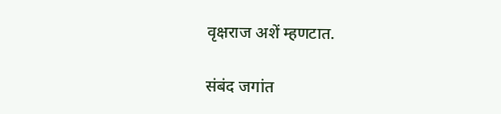वृक्षराज अशें म्हणटात.

संबंद जगांत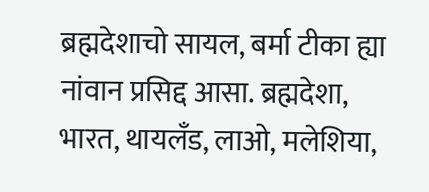ब्रह्मदेशाचो सायल, बर्मा टीका ह्या नांवान प्रसिद्द आसा. ब्रह्मदेशा, भारत, थायलँड, लाओ, मलेशिया,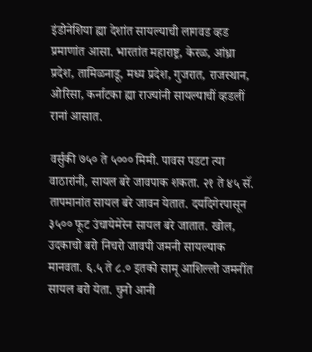इंडोनेशिया ह्या देशांत सायल्याची लागवड व्हड प्रमाणांत आसा. भारतांत महाराष्ट्र, केरळ, आंध्रा प्रदेश, तामिळनाडू, मध्य प्रदेश, गुजरात, राजस्थान, ओरिसा, कर्नाटका ह्या राज्यांनी सायल्याचीं व्हडलीं रानां आसात.

वर्सुकी ७५० ते ५००० मिमी. पावस पडटा त्या वाठारांनी, सायल बरे जावपाक शकता. २१ ते ४५ सॅ. तापमानांत सायल बरे जावन येतात. दर्यादेगेरपासून ३५०० फूट उंचायेमेरेन सायल बरे जातात. खोल, उदकाचो बरो निचरो जावपी जमनी सायल्याक मानवता. ६.५ ते ८.० इतको सामू आशिल्लो जमनींत सायल बरो येता. चुनो आनी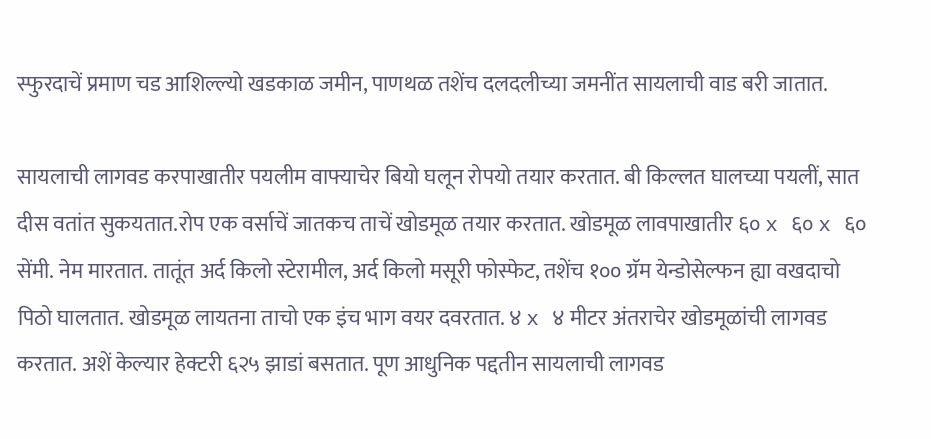स्फुरदाचें प्रमाण चड आशिल्ल्यो खडकाळ जमीन, पाणथळ तशेंच दलदलीच्या जमनींत सायलाची वाड बरी जातात.

सायलाची लागवड करपाखातीर पयलीम वाफ्याचेर बियो घलून रोपयो तयार करतात. बी किल्लत घालच्या पयलीं, सात दीस वतांत सुकयतात.रोप एक वर्साचें जातकच ताचें खोडमूळ तयार करतात. खोडमूळ लावपाखातीर ६० x ६० x ६० सेंमी. नेम मारतात. तातूंत अर्द किलो स्टेरामील, अर्द किलो मसूरी फोस्फेट, तशेंच १०० ग्रॅम येन्डोसेल्फन ह्या वखदाचो पिठो घालतात. खोडमूळ लायतना ताचो एक इंच भाग वयर दवरतात. ४ x ४ मीटर अंतराचेर खोडमूळांची लागवड करतात. अशें केल्यार हेक्टरी ६२५ झाडां बसतात. पूण आधुनिक पद्दतीन सायलाची लागवड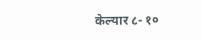केल्यार ८- १०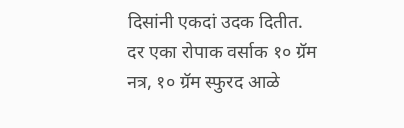दिसांनी एकदां उदक दितीत. दर एका रोपाक वर्साक १० ग्रॅम नत्र, १० ग्रॅम स्फुरद आळे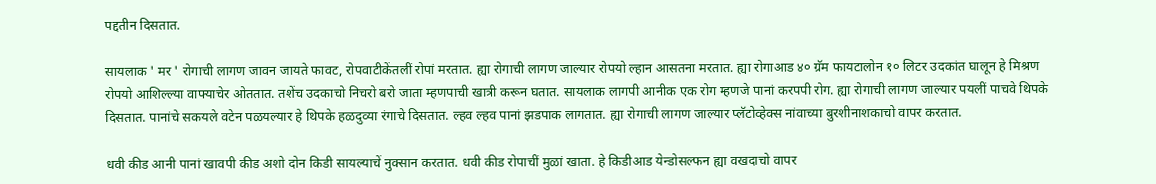पद्दतीन दिसतात.

सायलाक ' मर ' रोगाची लागण जावन जायते फावट, रोपवाटीकेंतलीं रोपां मरतात. ह्या रोगाची लागण जाल्यार रोपयो ल्हान आसतना मरतात. ह्या रोगाआड ४० ग्रॅम फायटालोन १० लिटर उदकांत घालून हे मिश्रण रोपयो आशिल्ल्या वाफ्याचेर ओततात. तशेंच उदकाचो निचरो बरो जाता म्हणपाची खात्री करून घतात. सायलाक लागपी आनीक एक रोग म्हणजे पानां करपपी रोग. ह्या रोगाची लागण जाल्यार पयलीं पाचवे थिपके दिसतात. पानांचे सकयले वटेन पळयल्यार हे थिपके हळदुव्या रंगाचे दिसतात. ल्हव ल्हव पानां झडपाक लागतात. ह्या रोगाची लागण जाल्यार प्लॅटोव्हेक्स नांवाच्या बुरशीनाशकाचो वापर करतात.

धवी कीड आनी पानां खावपी कीड अशो दोन किडी सायल्याचें नुक्सान करतात. धवी कीड रोपाचीं मुळां खाता. हे किडीआड येन्डोसल्फन ह्या वखदाचो वापर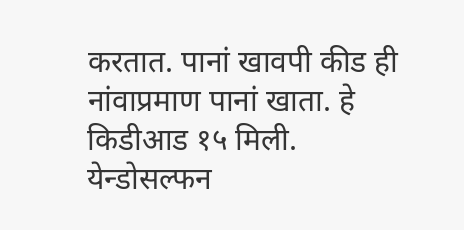करतात. पानां खावपी कीड ही नांवाप्रमाण पानां खाता. हे किडीआड १५ मिली. येन्डोसल्फन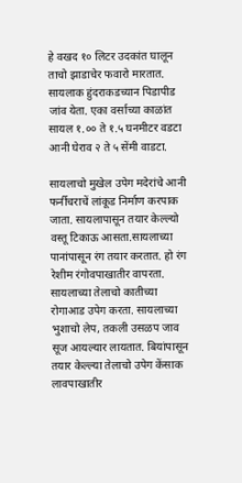हे वखद १० लिटर उदकांत घालून ताचो झाडाचेर फवारो मारतात. सायलाक हुंदराकडच्यान पिडापीड जांव येता. एका वर्साच्या काळांत सायल १.०० ते १.५ घनमीटर वडटा आनी घेराव २ ते ५ सेंमी वाडटा.

सायलाचो मुखेल उपेग मदेरांचे आनी फर्नीचराचें लांकूड निर्माण करपाक जाता. सायलापासून तयार केल्ल्यो वस्तू टिकाऊ आसता.सायलाच्या पानांपासून रंग तयार करतात. हो रंग रेशीम रंगोवपाखातीर वापरता. सायलाच्या तेलाचो कातीच्या रोगाआड उपेग करता. सायलाच्या भुशाचो लेप, तकली उसळप जाव सूज आयल्यार लायतात. बियांपासून तयार केल्ल्या तेलाचो उपेग केंसाक लावपाखातीर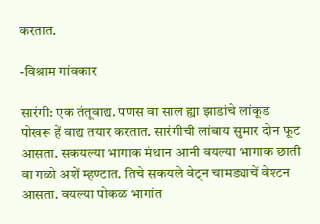करतात.

-विश्राम गांवकार

सारंगी: एक तंतूवाद्य. पणस वा साल ह्या झाडांचे लांकूड पोखरू हें वाद्य तयार करतात. सारंगीची लांबाय सुमार दोन फूट आसता. सकयल्या भागाक मंथान आनी वयल्या भागाक छाती वा गळो अशें म्हण्टात. तिचे सकयले वेट्न चामड्याचें वेश्टन आसता. वयल्या पोकळ भागांत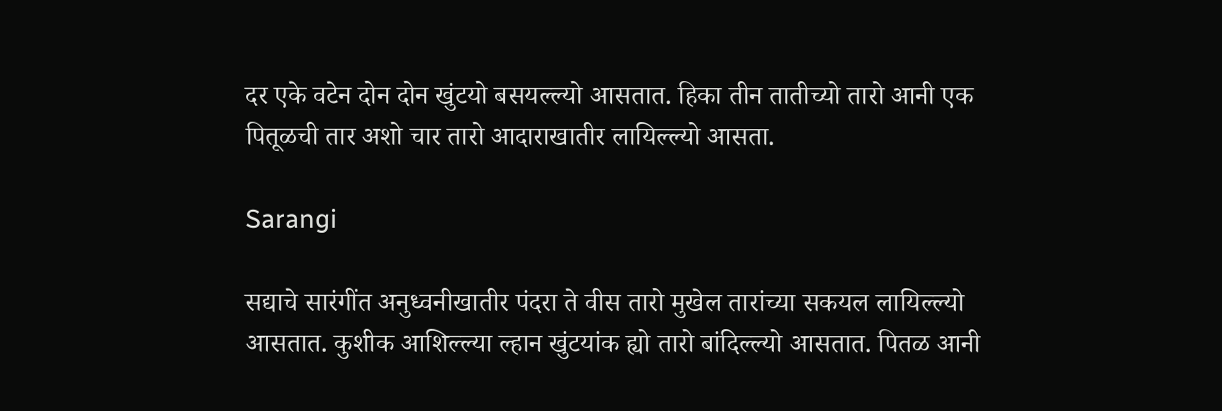दर एके वटेन दोन दोन खुंटयो बसयल्ल्यो आसतात. हिका तीन तातीच्यो तारो आनी एक पितूळची तार अशो चार तारो आदाराखातीर लायिल्ल्यो आसता.

Sarangi

सद्याचे सारंगींत अनुध्वनीखातीर पंदरा ते वीस तारो मुखेल तारांच्या सकयल लायिल्ल्यो आसतात. कुशीक आशिल्ल्या ल्हान खुंटयांक ह्यो तारो बांदिल्ल्यो आसतात. पितळ आनी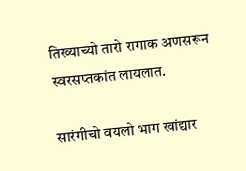तिख्याच्यो तारो रागाक अणसरून स्वरसप्तकांत लायलात.

सारंगीचो वयलो भाग खांद्यार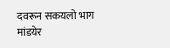दवरून सकयलो भाग मांडयेर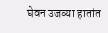घेवन उजव्या हातांत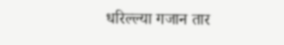धरिल्ल्या गजान तार